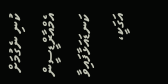ކުނި ނެގުމަށް އެމްއާރްޑީސީން ކަނޑައަޅާފައިވާ އަގަކީ،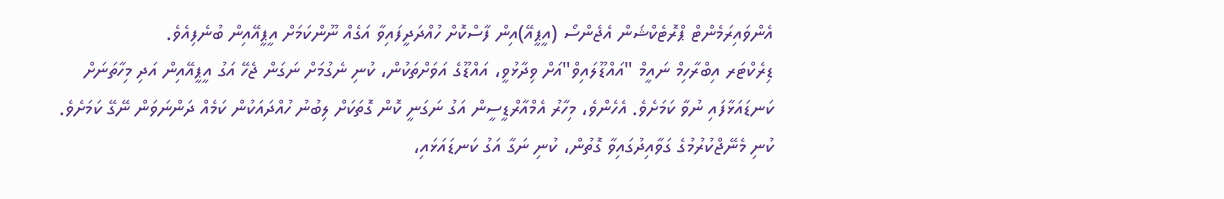އެންވައިރަމެންޓް ޕްރޮޓެކްޝަން އެޖެންސޯ (އީޕީއޭ)އިން ފާސްކޮށް ހުއްދަދީފައިވާ އަގެއް ނޫންކަމަށް އީޕީއޭއިން ބުނެފިއެވެ.
ޑިރެކްޓަރ އިބްރާހިމް ނައީމް "އައްޑޫލައިވް"އަށް ވިދާޅުވީ، އައްޑޫގެ އަވަށްތަކުން، ކުނި ނެގުމަށް ނަގަން ޖެހޭ އަގު އީޕީއޭއިން އަދި މިހާތަނަށް ކަނޑައަޅާފައި ނުވާ ކަމަށެވެ. އެހެންވެ، މިހާރު އެމްއާރްޑީސީން އަގު ނަގަނީ ކޮން ގޮތަކަށް ލިބުނު ހުއްދައަކުން ކަމެއް ދަންނަވަން ނޭގޭ ކަމަށެވެ.
ކުނި މެނޭޖްކުރުމުގެ ގަވާއިދުގައިވާ ގޮތުން، ކުނި ނަގާ އަގު ކަނޑައަޅައި،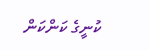ކުނީގެ ކަންކަން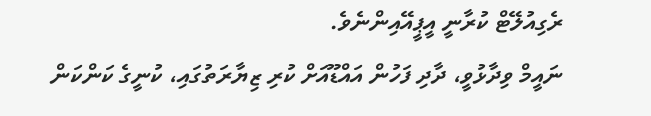ރެގިއުލޭޓް ކުރާނީ އީޕީއޭއިންނެވެ.
ނައީމް ވިދާޅުވީ، ދާދި ފަހުން އައްޑޫއަށް ކުރި ޒިޔާރަތުގައި، ކުނީގެ ކަންކަން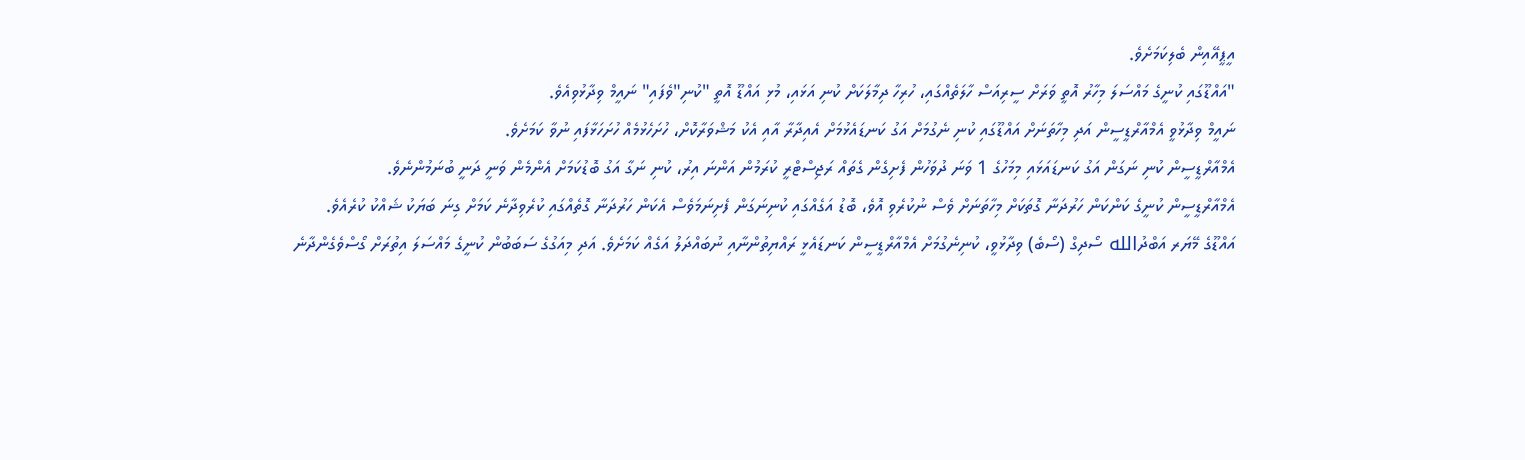އީޕީއޭއިން ބެލިކަމަށެވެ.
"އައްޑޫގައި ކުނީގެ މައްސަލަ މިހާރު އޮތީ ވަރަށް ސީރިއަސް ހާލަތެއްގައި، ހުރިހާ ދިމާލަކަށް ކުނި އަޅައި، މުޅި އައްޑޫ އޮތީ "ކުނި"ވެފައި" ނައީމް ވިދާޅުވިއެވެ.
ނައީމް ވިދާޅުވީ އެމްއާރްޑީސީން އަދި މިހާތަނަށް އައްޑޫގައި ކުނި ނެގުމަށް އަގު ކަނޑައެޅުމަށް އެއިދާރާ އާއި އެކު މަޝްވަރާކޮށް، ހުށަހެޅުމެއް ހުށަހަޅާފައި ނުވާ ކަމަށެވެ.
އެމްއާރްޑީސީން ކުނި ނަގަން އަގު ކަނޑައަޅައި މިމަހުގެ 1 ވަނަ ދުވަހުން ފެށިގެން ގެތައް ރަޖިސްޓްރީ ކުރަމުން އަންނަ އިރު، ކުނި ނަގާ އަގު ބޮޑުކަމަށް އެންމެން ވަނީ ދަނީ ބުނަމުންނެވެ.
އެމްއާރްޑީސީން ކުނީގެ ކަންކަން ހަރުދަނާ ގޮތަކަށް މިހާތަނަށް ވެސް ނުކުރެވި އޮވެ، ބޮޑު އަގެއްގައި ކުނިނަގަން ފެށިނަމަވެސް އެކަން ހަރުދަނާ ގޮތެއްގައި ކުރެވިދާނެ ކަމަށް ގިނަ ބަޔަކު ޝައްކު ކުރެއެވެ.
އައްޑޫގެ މޭޔަރ އަބްދުالله ސޯދިގް (ސޯބެ) ވިދާޅުވީ، ކުނިނެގުމަށް އެމްއާރްޑީސީން ކަނޑައެޅީ ރައްޔިތުންނާއި ނުބައްދަލު އަގެއް ކަމަށެވެ. އަދި މިއަގުގެ ސަބަބުން ކުނީގެ މައްސަލަ އިތުރަށް ގޯސްވެގެންދާނެ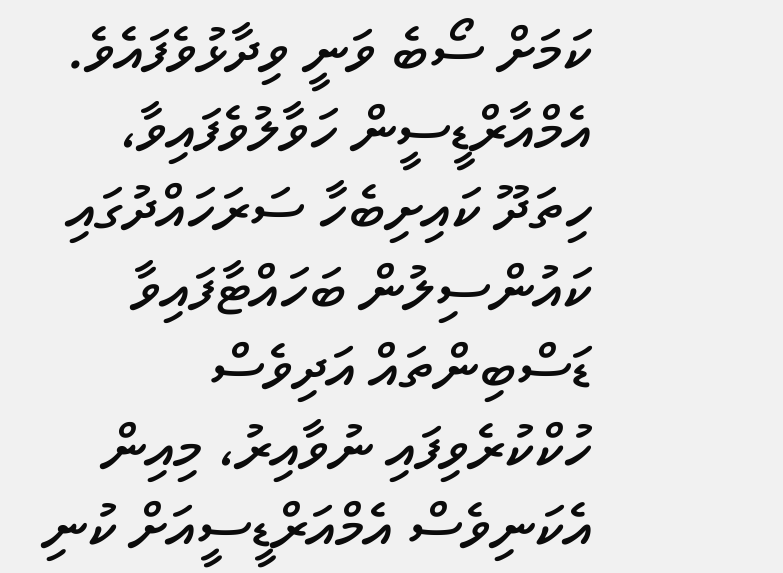ކަމަށް ސޯބެ ވަނީ ވިދާޅުވެފައެވެ.
އެމްއާރްޑީސީން ހަވާލުވެފައިވާ، ހިތަދޫ ކައިށިބެހާ ސަރަހައްދުގައި ކައުންސިލުން ބަހައްޓާފައިވާ ޑަސްބިންތައް އަދިވެސް ހުކްކުރެވިފައި ނުވާއިރު، މިއިން އެކަނިވެސް އެމްއަރްޑީސީއަށް ކުނި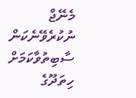މެނޭޖް ނުކުރެވޭނެކަން ސާބިތުވާކަމަށް ހިތަދޫގެ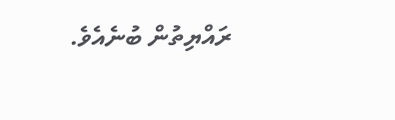ރައްޔިތުން ބުނެއެވެ.